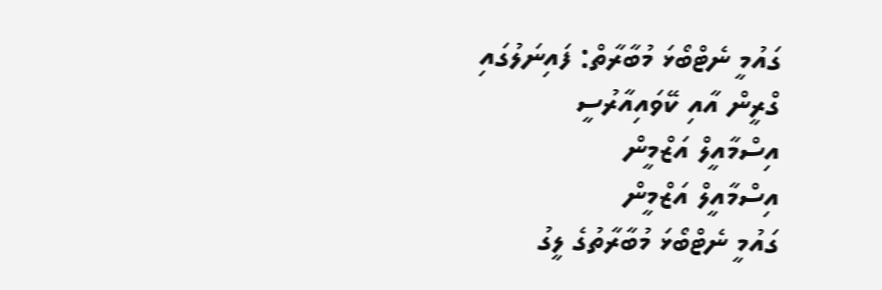ގައުމީ ނެޓްބޯޅަ މުބާރާތް: ފައިނަލުގައި ގްރީން އާއި ކޭވައިއާރުސީ
އިސްމާއީލް އަޒްމީން
އިސްމާއީލް އަޒްމީން
ގައުމީ ނެޓްބޯޅަ މުބާރާތުގެ ލީގު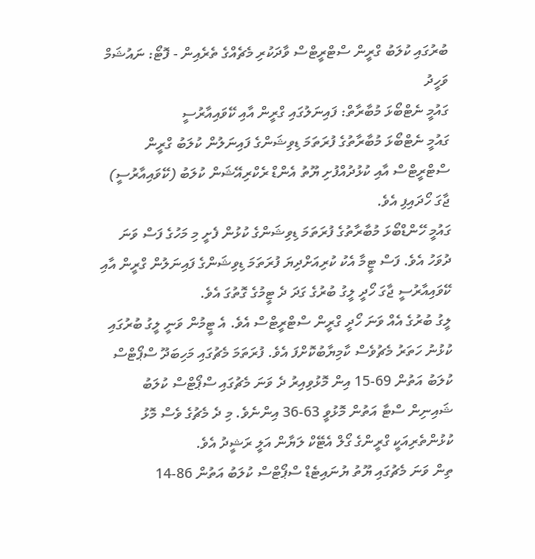ބުރުގައި ކުލަބު ގްރީން ސްޓްރީޓްސް ވާދަކުރި މެޗެއްގެ ތެރެއިން - ފޮޓޯ: ނައުޝަމް ވަހީދު
ގައުމީ ނެޓްބޯޅަ މުބާރާތް: ފައިނަލުގައި ގްރީން އާއި ކޭވައިއާރުސީ
ގައުމީ ނެޓްބޯޅަ މުބާރާތުގެ ފުރަތަމަ ޑިވިޝަންގެ ފައިނަލުން ކުލަބު ގްރީން ސްޓްރީޓްސް އާއި ކުޅުދުއްފުށި ޔޫތު އެންޑް ރެކްރިއޭޝަން ކުލަބު (ކޭވައިއާރުސީ) ޖާގަ ހޯދައިފި އެވެ.
ގައުމީ ހޭންޑްބޯޅަ މުބާރާތުގެ ފުރަތަމަ ޑިވިޝަންގެ ކުޅުން ފެށީ މި މަހުގެ ފަސް ވަނަ ދުވަހު އެވެ. ފަސް ޓީމާ އެކު ކުރިއަށްދިޔަ ފުރަތަމަ ޑިވިޝަންގެ ފައިނަލުން ގްރީން އާއި ކޭވައިއާރުސީ ޖާގަ ހޯދީ ލީގު ބުރުގެ ގަދަ ދެ ޓީމުގެ ގޮތުގަ އެވެ.
ލީގު ބުރުގެ އެއް ވަނަ ހޯދީ ގްރީން ސްޓްރީޓްސް އެވެ. އެ ޓީމުން ވަނީ ލީގު ބުރުގައި ކުޅުނު ހަތަރު މެޗުވެސް ކާމިޔާބުކޮށްފަ އެވެ. ފުރަތަމަ މެޗުގައި މަހިބަދޫ ސްޕޯޓްސް ކުލަބު އަތުން 69-15 އިން މޮޅުވިއިރު ދެ ވަނަ މެޗުގައި ސްޕޯޓްސް ކުލަބު ޝައިނިން ސްޓާ އަތުން މޮޅުވީ 63-36 އިންނެވެ. މި ދެ މެޗުގެ ވެސް މޮޅު ކުޅުންތެރިއަކީ ގްރީންގެ ގޯލް އެޓޭކް ލަޔާން އަލީ ރަޝީދު އެވެ.
ތިން ވަނަ މެޗުގައި ޔޫތު ޔުނައިޓެޑް ސްޕޯޓްސް ކުލަބު އަތުން 86-14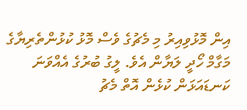އިން މޮޅުވިއިރު މި މެޗުގެ ވެސް މޮޅު ކުޅުންތެރިޔާގެ މަގާމް ހޯދީ ލަޔާން އެވެ. ލީގު ބުރުގެ އެއްވަނަ ކަނޑައަޅަން ކުޅެން އޮތް މެޗު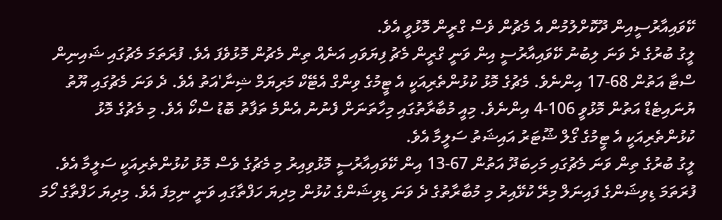ކޭވައިއާރުސީއިން ދޫކޮށްލުމުން އެ މެޗުން ވެސް ގްރީން މޮޅުވީ އެވެ.
ލީގު ބުރުގެ ދެ ވަނަ ލިބުނު ކޭވައިއާރުސީ އިން ވަނީ ގްރީން މެޗު ފިޔަވައި އަނެއް ތިން މެޗުން މޮޅުވެފަ އެވެ. ފުރަތަމަ މެޗުގައި ޝައިނިން ސްޓާ އަތުން 68-17 އިންނެވެ. މެޗުގެ މޮޅު ކުޅުންތެރިއަކީ އެ ޓީމުގެ ވިންގް އެޓޭކް މަރިޔަމް ޝިނާ'އަތު އެވެ. ދެ ވަނަ މެޗުގައި ޔޫތު ޔުނައިޓެޑް އަތުން މޮޅުވީ 106-4 އިންނެވެ. މިއީ މުބާރާތުގައި މިހާތަނަށް ފެނުނު އެންމެ ތަފާތު ބޮޑު ސްކޯ އެވެ. މި މެޗުގެ މޮޅު ކުޅުންތެރިއަކީ އެ ޓީމުގެ ގޯލް ޝޫޓަރު އައިޝަތު ސަލީމާ އެވެ.
ލީގު ބުރުގެ ތިން ވަނަ މެޗުގައި މަހިބަދޫ އަތުން 67-13 އިން ކޭވައިއާރުސީ މޮޅުވިއިރު މި މެޗުގެ ވެސް މޮޅު ކުޅުންތެރިއަކީ ސަލީމާ އެވެ.
ފުރަތަމަ ޑިވިޝަންގެ ފައިނަލް މިރޭ ކުޅޭއިރު މި މުބާރާތުގެ ދެ ވަނަ ޑިވިޝަންގެ ކުޅުން މިދިޔަ ހަފްތާގައި ވަނީ ނިމިފަ އެވެ. މިދިޔަ ހަފްތާގެ ހޯމަ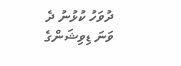ދުވަހު ކުޅުނު ދެ ވަނަ ޑިވިޝަންގެ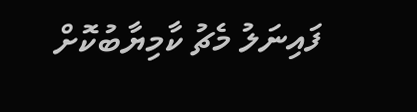ފައިނަލު މެޗު ކާމިޔާބުކޮށް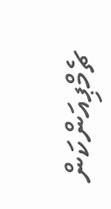ޗެމްޕިއަންކަން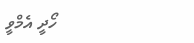ހޯދީ އެމްވީ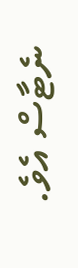ނެޓާސް އެވެ.